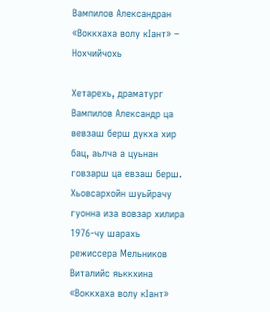Вампилов Александран «Воккхаха волу кIант» – Нохчийчохь

Хетарехь, драматург Вампилов Александр ца вевзаш берш дукха хир бац, аьлча а цуьнан говзарш ца евзаш берш. Хьовсархойн шуьйрачу гуонна иза вовзар хилира 1976-чу шарахь режиссера Мельников Виталийс яьккхина «Воккхаха волу кIант»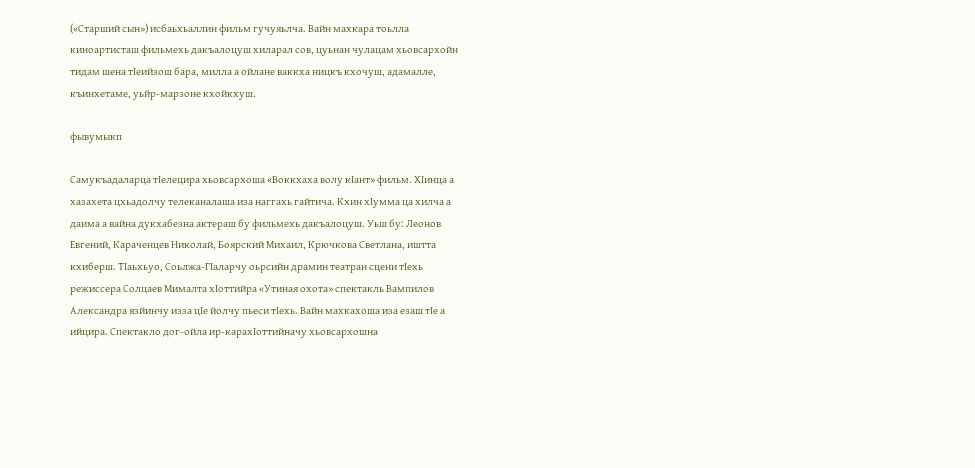(«Старший сын») исбаьхьаллин фильм гучуяьлча. Вайн махкара тоьлла киноартисташ фильмехь дакъалоцуш хиларал сов, цуьнан чулацам хьовсархойн тидам шена тIеийзош бара, милла а ойлане ваккха ницкъ кхочуш, адамалле, къинхетаме, уьйр-марзоне кхойкхуш.

фывумыкп

Самукъадаларца тIелецира хьовсархоша «Воккхаха волу кIант» фильм. ХIинца а хазахета цхьадолчу телеканалаша иза наггахь гайтича. Кхин хIумма ца хилча а даима а вайна дукхабезна актераш бу фильмехь дакъалоцуш. Уьш бу: Леонов Евгений, Караченцев Николай, Боярский Михаил, Крючкова Светлана, иштта кхиберш. ТIаьхьуо, Соьлжа-ГIаларчу оьрсийн драмин театран сцени тIехь режиссера Солцаев Мималта хIоттийра «Утиная охота» спектакль Вампилов Александра язйинчу изза цIе йолчу пьеси тIехь. Вайн махкахоша иза езаш тIе а ийцира. Спектакло дог-ойла ир-карахIоттийначу хьовсархошна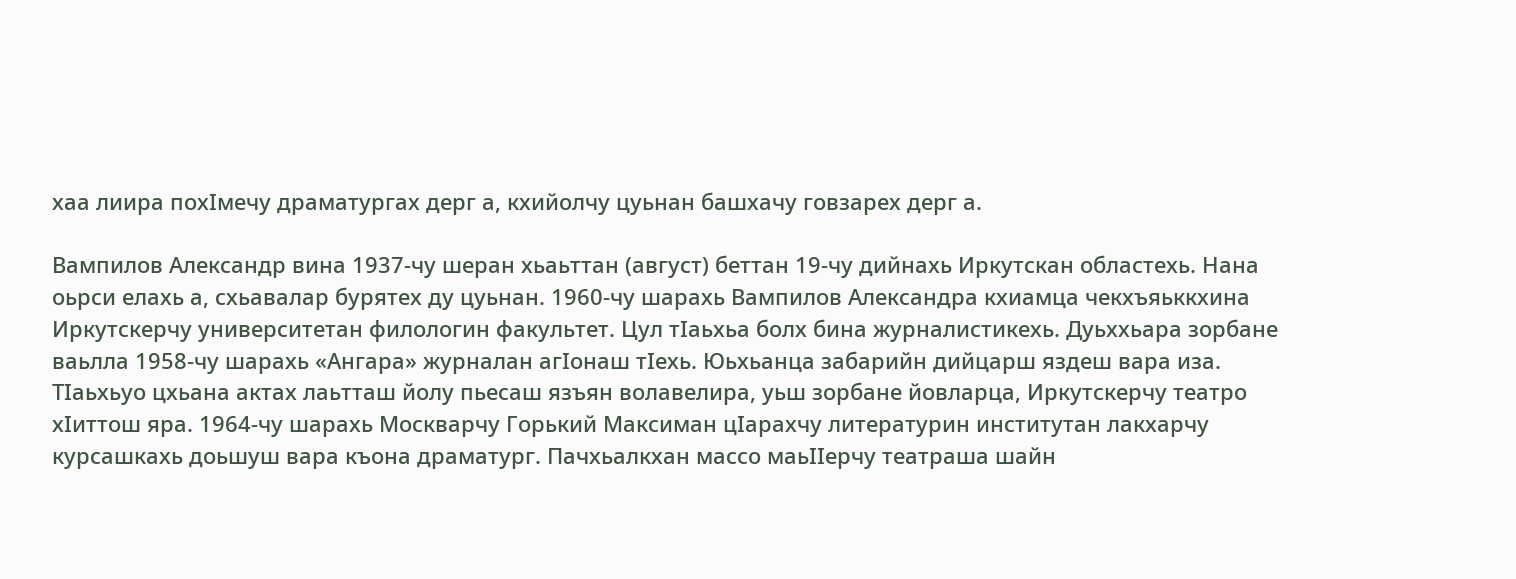хаа лиира похIмечу драматургах дерг а, кхийолчу цуьнан башхачу говзарех дерг а.

Вампилов Александр вина 1937-чу шеран хьаьттан (август) беттан 19-чу дийнахь Иркутскан областехь. Нана оьрси елахь а, схьавалар бурятех ду цуьнан. 1960-чу шарахь Вампилов Александра кхиамца чекхъяьккхина Иркутскерчу университетан филологин факультет. Цул тIаьхьа болх бина журналистикехь. Дуьххьара зорбане ваьлла 1958-чу шарахь «Ангара» журналан агIонаш тIехь. Юьхьанца забарийн дийцарш яздеш вара иза. ТIаьхьуо цхьана актах лаьтташ йолу пьесаш язъян волавелира, уьш зорбане йовларца, Иркутскерчу театро хIиттош яра. 1964-чу шарахь Москварчу Горький Максиман цIарахчу литературин институтан лакхарчу курсашкахь доьшуш вара къона драматург. Пачхьалкхан массо маьIIерчу театраша шайн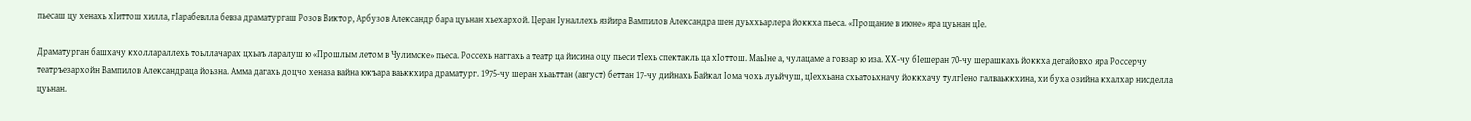пьесаш цу хенахь хIиттош хилла, гIарабевлла бевза драматургаш Розов Виктор, Арбузов Александр бара цуьнан хьехархой. Церан Iуналлехь язйира Вампилов Александра шен дуьххьарлера йоккха пьеса. «Прощание в июне» яра цуьнан цIе.

Драматурган башхачу кхоллараллехь тоьллачарах цхьаъ ларалуш ю «Прошлым летом в Чулимске» пьеса. Россехь наггахь а театр ца йисина оцу пьеси тIехь спектакль ца хIоттош. МаьIне а, чулацаме а говзар ю иза. ХХ-чу бIешеран 70-чу шерашкахь йоккха дегайовхо яра Россерчу театръезархойн Вампилов Александраца йоьзна. Амма дагахь доцчо хеназа вайна юкъара ваьккхира драматург. 1975-чу шеран хьаьттан (август) беттан 17-чу дийнахь Байкал Iома чохь луьйчуш, цIеххьана схьатоьхначу йоккхачу тулгIено галваьккхина, хи буха озийна кхалхар нисделла цуьнан.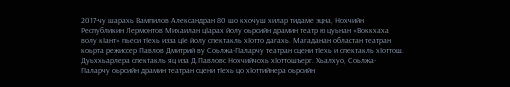2017-чу шарахь Вампилов Александран 80 шо кхочуш хилар тидаме эцна, Нохчийн Республикин Лермонтов Михаилан цIарах йолу оьрсийн драмин театр ю цуьнан «Воккхаха волу кIант» пьеси тIехь изза цIе йолу спектакль хIотто дагахь. Магаданан областан театран коьрта режиссер Павлов Дмитрий ву Соьлжа-ГIаларчу театран сцени тIехь и спектакль хIоттош. Дуьххьарлера спектакль яц иза Д.Павловс Нохчийчохь хIоттошъерг. Хьалхуо, Соьлжа-ГIаларчу оьрсийн драмин театран сцени тIехь цо хIоттийнера оьрсийн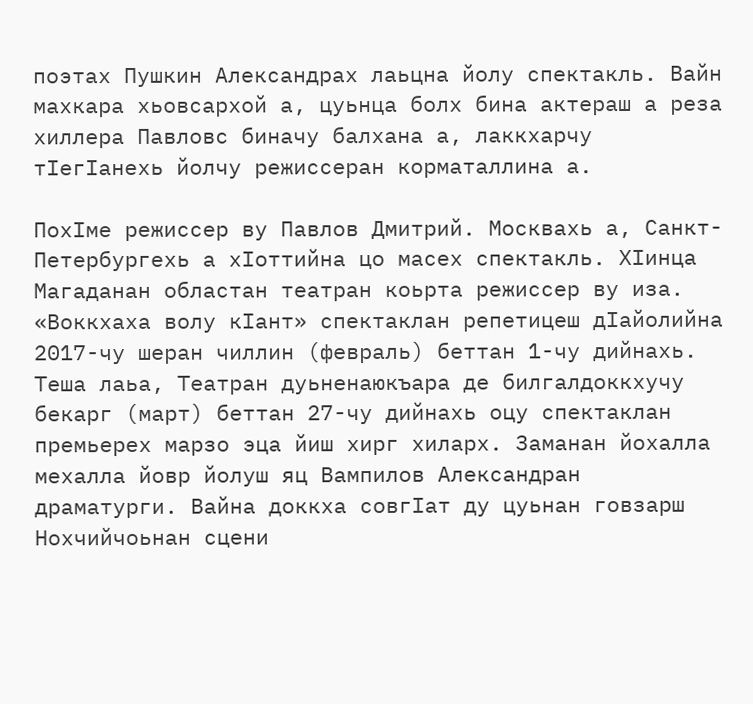поэтах Пушкин Александрах лаьцна йолу спектакль. Вайн махкара хьовсархой а, цуьнца болх бина актераш а реза хиллера Павловс биначу балхана а, лаккхарчу тIегIанехь йолчу режиссеран корматаллина а.

ПохIме режиссер ву Павлов Дмитрий. Москвахь а, Санкт-Петербургехь а хIоттийна цо масех спектакль. ХIинца Магаданан областан театран коьрта режиссер ву иза. «Воккхаха волу кIант» спектаклан репетицеш дIайолийна 2017-чу шеран чиллин (февраль) беттан 1-чу дийнахь. Теша лаьа, Театран дуьненаюкъара де билгалдоккхучу бекарг (март) беттан 27-чу дийнахь оцу спектаклан премьерех марзо эца йиш хирг хиларх. Заманан йохалла мехалла йовр йолуш яц Вампилов Александран драматурги. Вайна доккха совгIат ду цуьнан говзарш Нохчийчоьнан сцени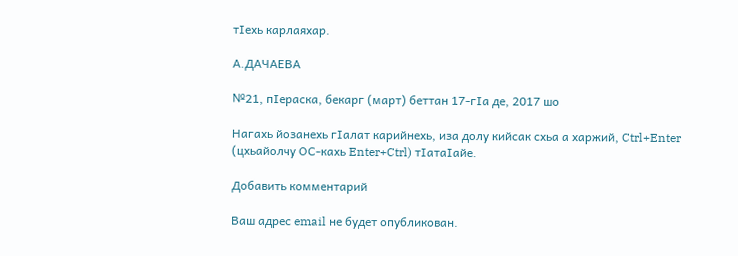тIехь карлаяхар.

А.ДАЧАЕВА

№21, пIераска, бекарг (март) беттан 17-гIа де, 2017 шо

Нагахь йозанехь гIалат карийнехь, иза долу кийсак схьа а харжий, Ctrl+Enter (цхьайолчу ОС-кахь Enter+Ctrl) тIатаIайе.

Добавить комментарий

Ваш адрес email не будет опубликован.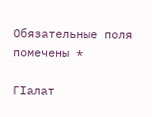Обязательные поля помечены *

ГIалат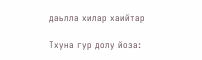даьлла хилар хаийтар

Тхуна гур долу йоза: